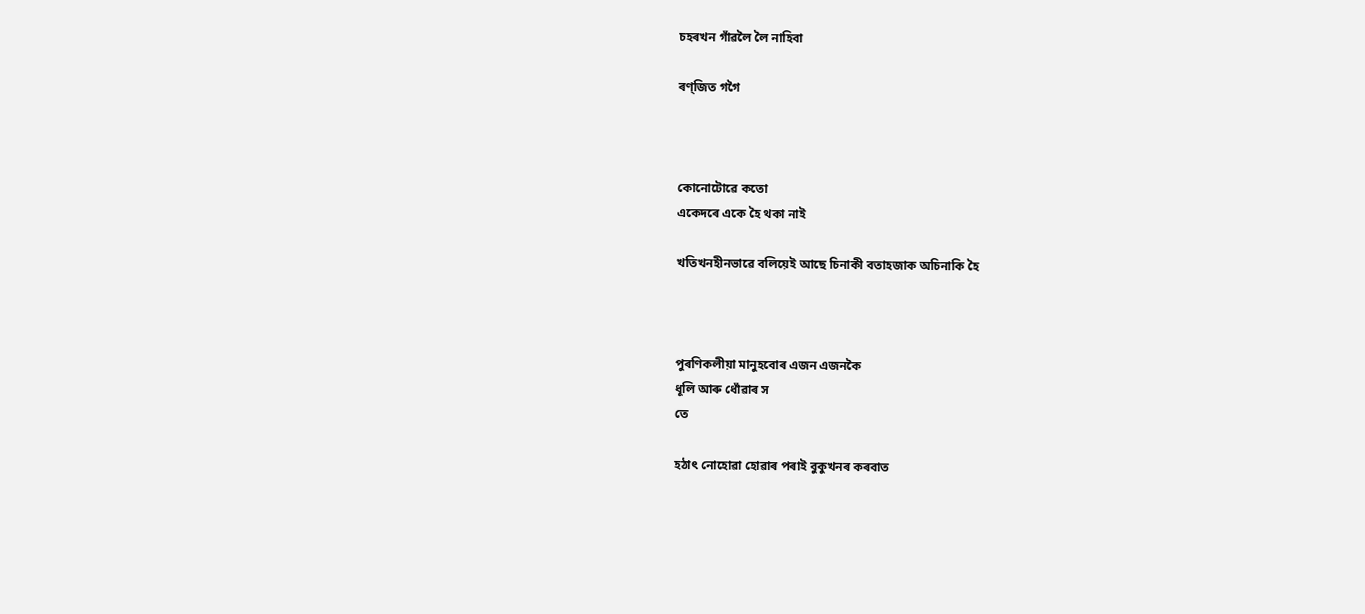চহৰখন গাঁৱলৈ লৈ নাহিবা

ৰণ্‌জিত গগৈ



কোনোটোৱে কতো
একেদৰে একে হৈ থকা নাই

খতিখনহীনভাৱে বলিয়েই আছে চিনাকী বতাহজাক অচিনাকি হৈ



পুৰণিকলীয়া মানুহবোৰ এজন এজনকৈ
ধূলি আৰু ধোঁৱাৰ স
তে

হঠাৎ নোহোৱা হোৱাৰ পৰাই বুকুখনৰ কৰবাত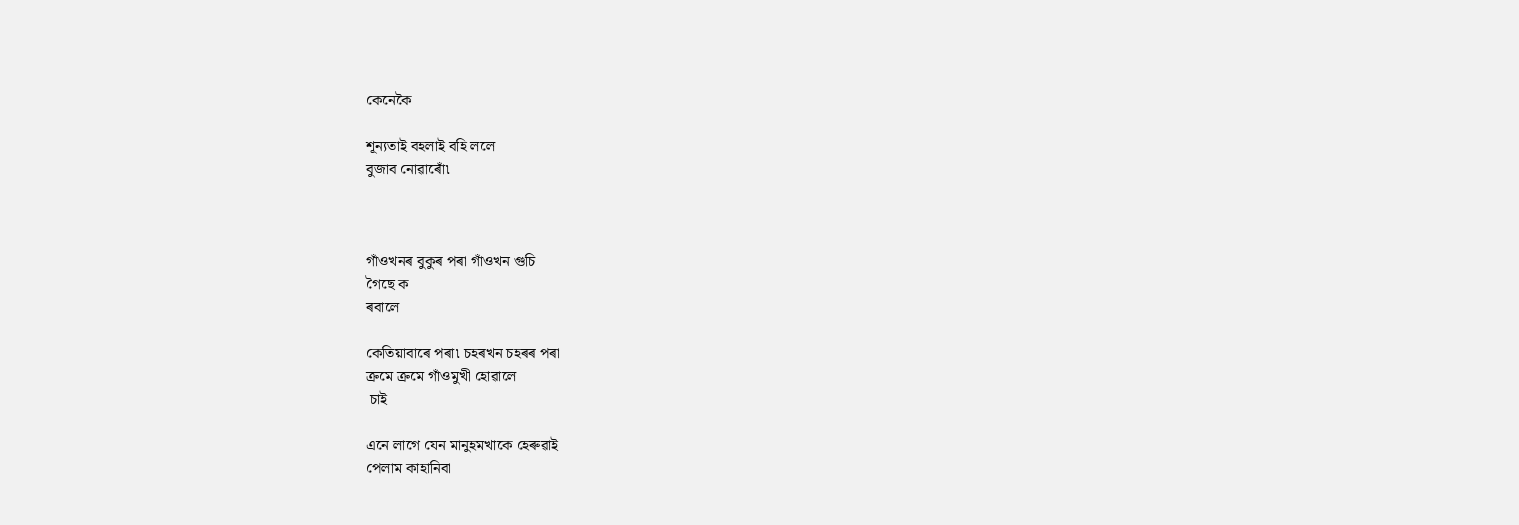কেনেকৈ

শূন্যতাই বহলাই বহি ললে
বুজাব নোৱাৰোঁ৷



গাঁওখনৰ বুকুৰ পৰা গাঁওখন গুচি
গৈছে ক
ৰবালে

কেতিয়াবাৰে পৰা৷ চহৰখন চহৰৰ পৰা
ক্ৰমে ক্ৰমে গাঁওমুখী হোৱালে
 চাই

এনে লাগে যেন মানুহমখাকে হেৰুৱাই
পেলাম কাহানিবা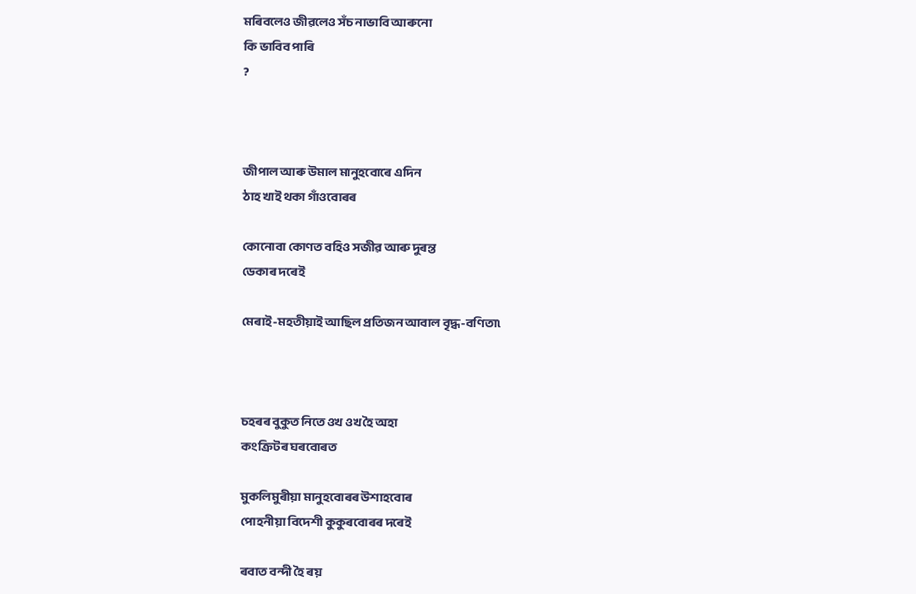মৰিবলেও জীৱলেও সঁচ নাভাবি আৰুনো
কি ভাবিব পাৰি
?



জীপাল আৰু উমাল মানুহবোৰে এদিন
ঠাহ খাই থকা গাঁওবোৰৰ

কোনোবা কোণত বহিও সজীৱ আৰু দুৰন্ত
ডেকাৰ দৰেই

মেৰাই-মহতীয়াই আছিল প্ৰতিজন আবাল বৃদ্ধ-বণিতা৷



চহৰৰ বুকুত নিতে ওখ ওখ হৈ অহা
কংক্ৰিটৰ ঘৰবোৰত

মুকলিমুৰীয়া মানুহবোৰৰ উশাহবোৰ
পোহনীয়া বিদেশী কুকুৰবোৰৰ দৰেই

ৰবাত বন্দী হৈ ৰয়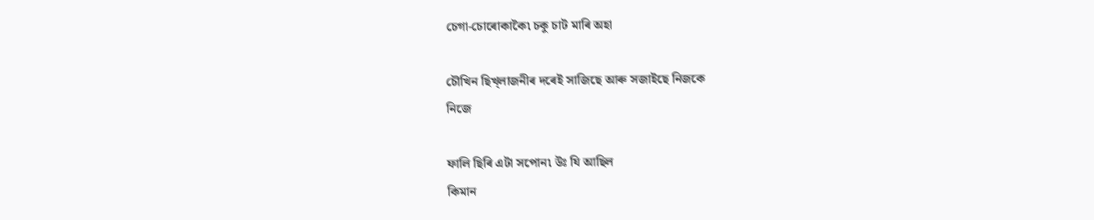চেগা-চোৰোকাকৈ৷ চকু চাট মাৰি অহা

চৌখিন ছিখ্‌লাজনীৰ দৰেই সাজিছে আৰু সজাইছে নিজকে
নিজে

ফালি ছিৰি এটা সপোন৷ উঃ যি আছিল
কিমান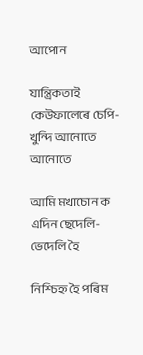আপোন

যান্ত্ৰিকতাই কেউফালেৰে চেপি-খুন্দি আনোতে আনোতে

আমি মখাচোন ক
এদিন ছেদেলি-ভেদেলি হৈ

নিশ্চিহ্ন হৈ পৰিম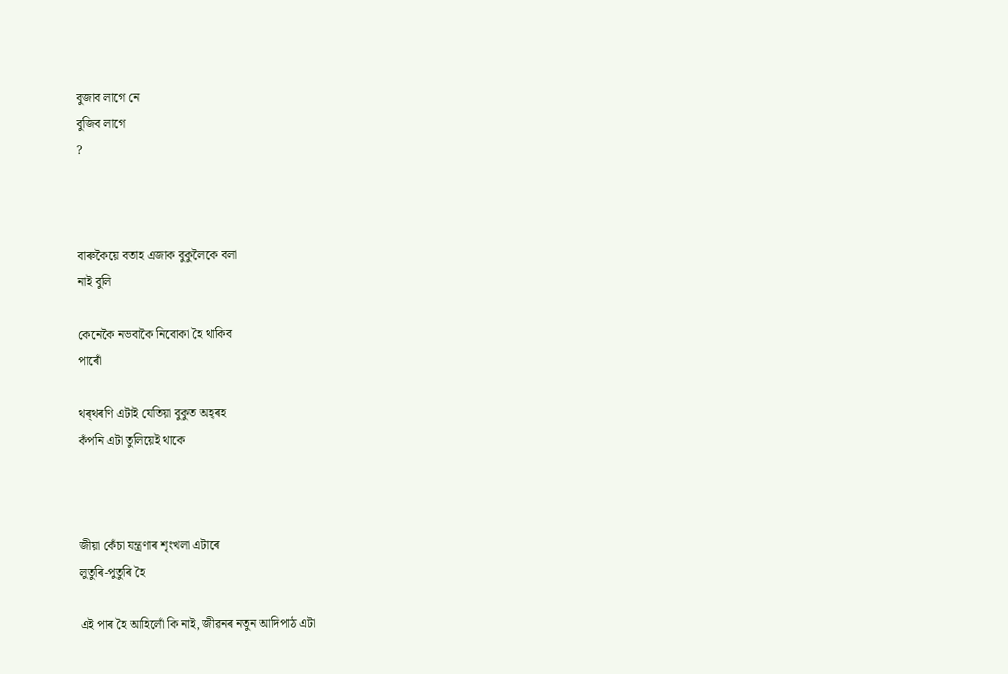বুজাব লাগে নে
বুজিব লাগে
?



বাৰুকৈয়ে বতাহ এজাক বুকুলৈকে বলা
নাই বুলি

কেনেকৈ নভবাকৈ নিবোকা হৈ থাকিব
পাৰোঁ

থৰ্‌থৰণি এটাই যেতিয়া বুকুত অহ্‌ৰহ
কঁপনি এটা তুলিয়েই থাকে



জীয়া কেঁচা যন্ত্ৰণাৰ শৃংখলা এটাৰে
লুতুৰি-পুতুৰি হৈ

এই পাৰ হৈ আহিলোঁ কি নাই, জীৱনৰ নতুন আদিপাঠ এটা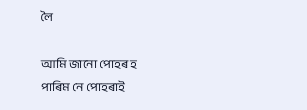লৈ

আমি জানো পোহৰ হ
পাৰিম নে পোহৰাই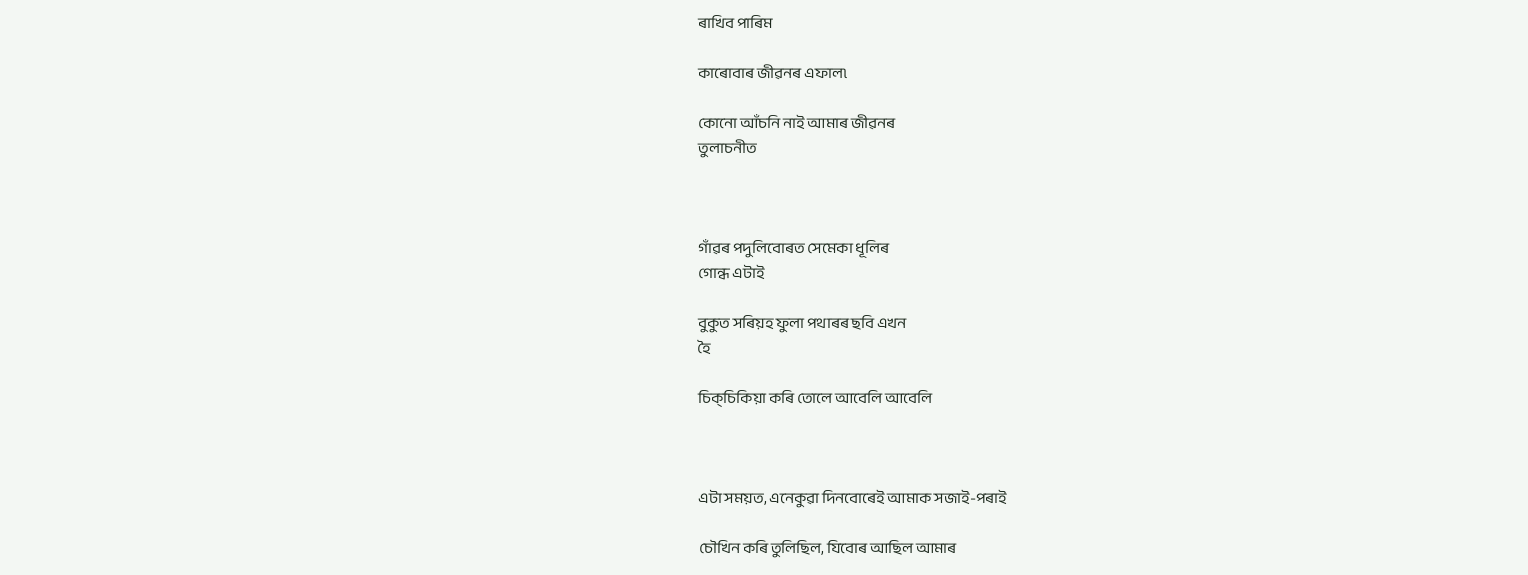ৰাখিব পাৰিম

কাৰোবাৰ জীৱনৰ এফাল৷

কোনো আঁচনি নাই আমাৰ জীৱনৰ
তুলাচনীত



গাঁৱৰ পদুলিবোৰত সেমেকা ধূলিৰ
গোন্ধ এটাই

বুকুত সৰিয়হ ফুলা পথাৰৰ ছবি এখন
হৈ

চিক্‌চিকিয়া কৰি তোলে আবেলি আবেলি



এটা সময়ত, এনেকুৱা দিনবোৰেই আমাক সজাই-পৰাই

চৌখিন কৰি তুলিছিল, যিবোৰ আছিল আমাৰ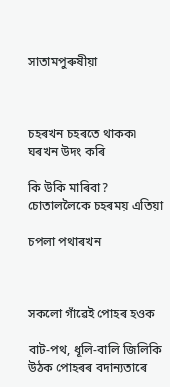সাতামপুৰুষীয়া



চহৰখন চহৰতে থাকক৷ ঘৰখন উদং কৰি

কি উকি মাৰিবা? চোতাললৈকে চহৰময় এতিয়া

চপলা পথাৰখন



সকলো গাঁৱেই পোহৰ হওক

বাট-পথ, ধূলি-বালি জিলিকি উঠক পোহৰৰ বদান্যতাৰে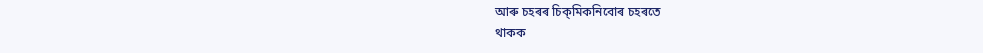আৰু চহৰৰ চিক্‌মিকনিবোৰ চহৰতে
থাকক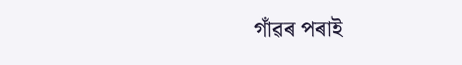গাঁৱৰ পৰাই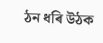ঠন ধৰি উঠক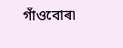গাঁওবোৰ৷